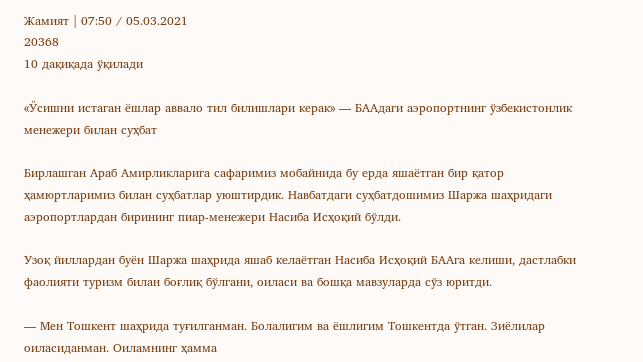Жамият | 07:50 / 05.03.2021
20368
10 дақиқада ўқилади

«Ўсишни истаган ёшлар аввало тил билишлари керак» — БААдаги аэропортнинг ўзбекистонлик менежери билан суҳбат

Бирлашган Араб Амирликларига сафаримиз мобайнида бу ерда яшаётган бир қатор ҳамюртларимиз билан суҳбатлар уюштирдик. Навбатдаги суҳбатдошимиз Шаржа шаҳридаги аэропортлардан бирининг пиар-менежери Насиба Исҳоқий бўлди.

Узоқ йиллардан буён Шаржа шаҳрида яшаб келаётган Насиба Исҳоқий БААга келиши, дастлабки фаолияти туризм билан боғлиқ бўлгани, оиласи ва бошқа мавзуларда сўз юритди.

— Мен Тошкент шаҳрида туғилганман. Болалигим ва ёшлигим Тошкентда ўтган. Зиёлилар оиласиданман. Оиламнинг ҳамма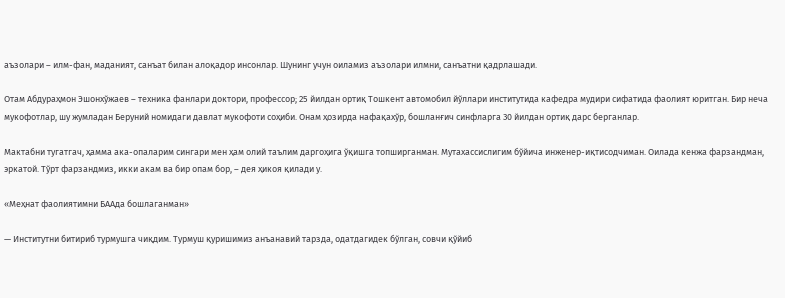аъзолари – илм-фан, маданият, санъат билан алоқадор инсонлар. Шунинг учун оиламиз аъзолари илмни, санъатни қадрлашади.

Отам Абдураҳмон Эшонхўжаев – техника фанлари доктори, профессор; 25 йилдан ортиқ Тошкент автомобил йўллари институтида кафедра мудири сифатида фаолият юритган. Бир неча мукофотлар, шу жумладан Беруний номидаги давлат мукофоти соҳиби. Онам ҳозирда нафақахўр, бошланғич синфларга 30 йилдан ортиқ дарс берганлар.

Мактабни тугатгач, ҳамма ака-опаларим сингари мен ҳам олий таълим даргоҳига ўқишга топширганман. Мутахассислигим бўйича инженер-иқтисодчиман. Оилада кенжа фарзандман, эркатой. Тўрт фарзандмиз, икки акам ва бир опам бор, – дея ҳикоя қилади у.

«Меҳнат фаолиятимни БААда бошлаганман»

— Институтни битириб турмушга чиқдим. Турмуш қуришимиз анъанавий тарзда, одатдагидек бўлган, совчи қўйиб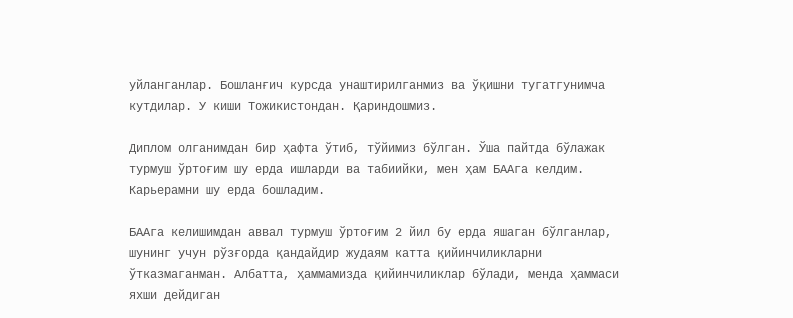уйланганлар. Бошланғич курсда унаштирилганмиз ва ўқишни тугатгунимча кутдилар. У киши Тожикистондан. Қариндошмиз.

Диплом олганимдан бир ҳафта ўтиб, тўйимиз бўлган. Ўша пайтда бўлажак турмуш ўртоғим шу ерда ишларди ва табиийки, мен ҳам БААга келдим. Карьерамни шу ерда бошладим.

БААга келишимдан аввал турмуш ўртоғим 2 йил бу ерда яшаган бўлганлар, шунинг учун рўзғорда қандайдир жудаям катта қийинчиликларни ўтказмаганман. Албатта, ҳаммамизда қийинчиликлар бўлади, менда ҳаммаси яхши дейдиган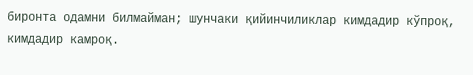биронта одамни билмайман; шунчаки қийинчиликлар кимдадир кўпроқ, кимдадир камроқ.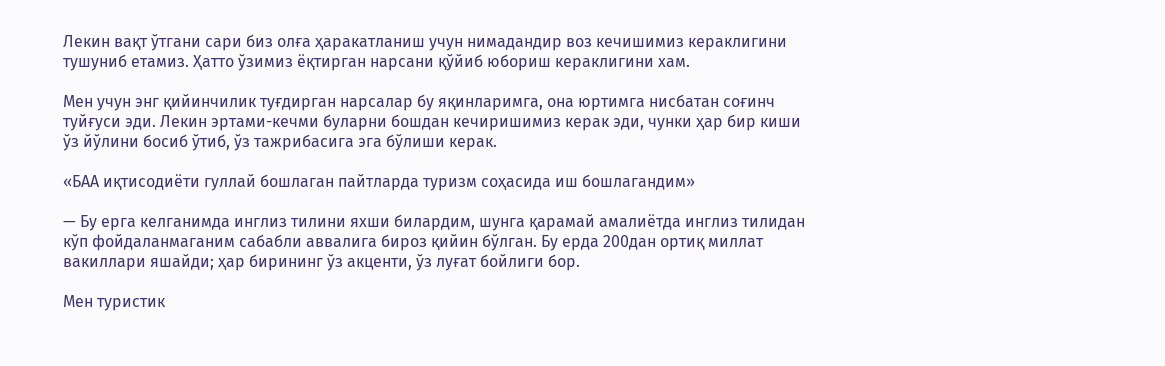Лекин вақт ўтгани сари биз олға ҳаракатланиш учун нимадандир воз кечишимиз кераклигини тушуниб етамиз. Ҳатто ўзимиз ёқтирган нарсани қўйиб юбориш кераклигини хам.

Мен учун энг қийинчилик туғдирган нарсалар бу яқинларимга, она юртимга нисбатан соғинч туйғуси эди. Лекин эртами-кечми буларни бошдан кечиришимиз керак эди, чунки ҳар бир киши ўз йўлини босиб ўтиб, ўз тажрибасига эга бўлиши керак.

«БАА иқтисодиёти гуллай бошлаган пайтларда туризм соҳасида иш бошлагандим»

— Бу ерга келганимда инглиз тилини яхши билардим, шунга қарамай амалиётда инглиз тилидан кўп фойдаланмаганим сабабли аввалига бироз қийин бўлган. Бу ерда 200дан ортиқ миллат вакиллари яшайди; ҳар бирининг ўз акценти, ўз луғат бойлиги бор.

Мен туристик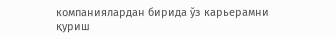компаниялардан бирида ўз карьерамни қуриш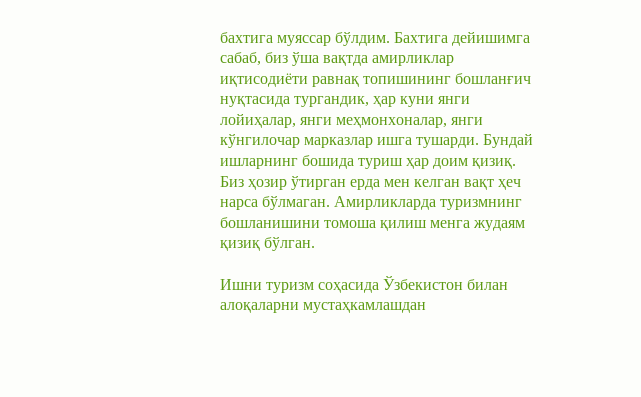бахтига муяссар бўлдим. Бахтига дейишимга сабаб, биз ўша вақтда амирликлар иқтисодиёти равнақ топишининг бошланғич нуқтасида тургандик, ҳар куни янги лойиҳалар, янги меҳмонхоналар, янги кўнгилочар марказлар ишга тушарди. Бундай ишларнинг бошида туриш ҳар доим қизиқ. Биз ҳозир ўтирган ерда мен келган вақт ҳеч нарса бўлмаган. Амирликларда туризмнинг бошланишини томоша қилиш менга жудаям қизиқ бўлган.

Ишни туризм соҳасида Ўзбекистон билан алоқаларни мустаҳкамлашдан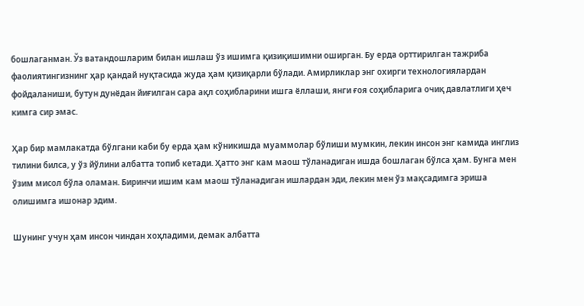бошлаганман. Ўз ватандошларим билан ишлаш ўз ишимга қизиқишимни оширган. Бу ерда орттирилган тажриба фаолиятингизнинг ҳар қандай нуқтасида жуда ҳам қизиқарли бўлади. Амирликлар энг охирги технологиялардан фойдаланиши, бутун дунёдан йиғилган сара ақл соҳибларини ишга ёллаши, янги ғоя соҳибларига очиқ давлатлиги ҳеч кимга сир эмас.

Ҳар бир мамлакатда бўлгани каби бу ерда ҳам кўникишда муаммолар бўлиши мумкин, лекин инсон энг камида инглиз тилини билса, у ўз йўлини албатта топиб кетади. Ҳатто энг кам маош тўланадиган ишда бошлаган бўлса ҳам. Бунга мен ўзим мисол бўла оламан. Биринчи ишим кам маош тўланадиган ишлардан эди, лекин мен ўз мақсадимга эриша олишимга ишонар эдим.

Шунинг учун ҳам инсон чиндан хоҳладими, демак албатта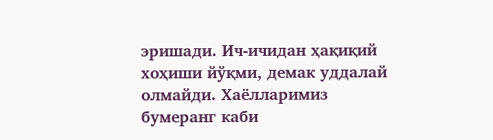эришади. Ич-ичидан ҳақиқий хоҳиши йўқми, демак уддалай олмайди. Хаёлларимиз бумеранг каби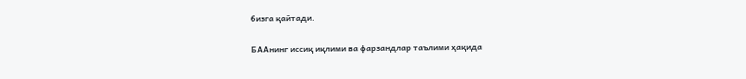бизга қайтади.

БААнинг иссиқ иқлими ва фарзандлар таълими ҳақида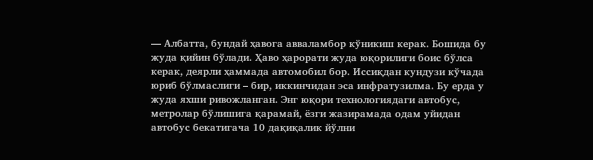— Албатта, бундай ҳавога авваламбор кўникиш керак. Бошида бу жуда қийин бўлади. Ҳаво ҳарорати жуда юқорилиги боис бўлса керак, деярли ҳаммада автомобил бор. Иссиқдан кундузи кўчада юриб бўлмаслиги – бир, иккинчидан эса инфратузилма. Бу ерда у жуда яхши ривожланган. Энг юқори технологиядаги автобус, метролар бўлишига қарамай, ёзги жазирамада одам уйидан автобус бекатигача 10 дақиқалик йўлни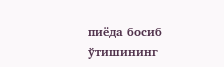пиёда босиб ўтишининг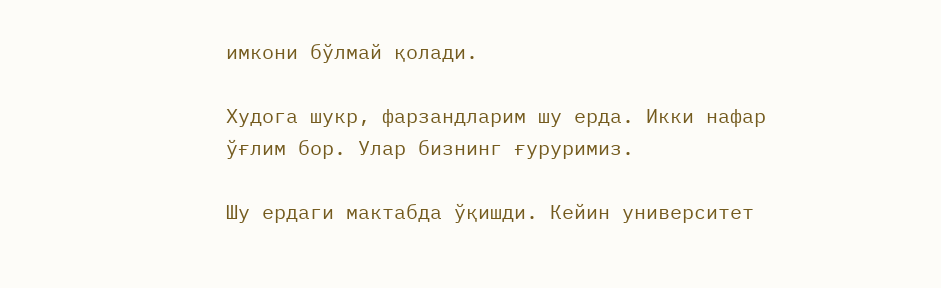имкони бўлмай қолади.

Худога шукр, фарзандларим шу ерда. Икки нафар ўғлим бор. Улар бизнинг ғуруримиз.

Шу ердаги мактабда ўқишди. Кейин университет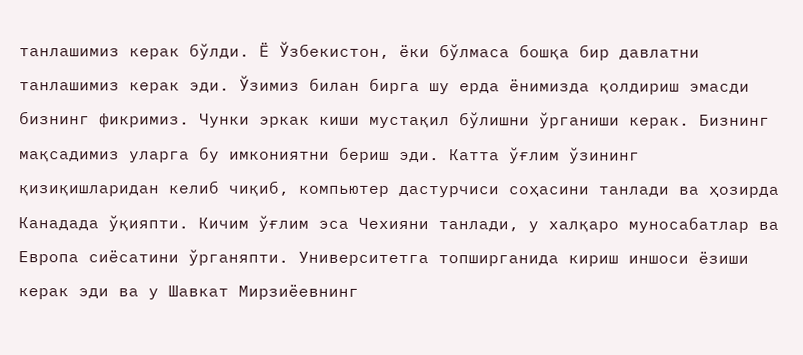танлашимиз керак бўлди. Ё Ўзбекистон, ёки бўлмаса бошқа бир давлатни танлашимиз керак эди. Ўзимиз билан бирга шу ерда ёнимизда қолдириш эмасди бизнинг фикримиз. Чунки эркак киши мустақил бўлишни ўрганиши керак. Бизнинг мақсадимиз уларга бу имкониятни бериш эди. Катта ўғлим ўзининг қизиқишларидан келиб чиқиб, компьютер дастурчиси соҳасини танлади ва ҳозирда Канадада ўқияпти. Кичим ўғлим эса Чехияни танлади, у халқаро муносабатлар ва Европа сиёсатини ўрганяпти. Университетга топширганида кириш иншоси ёзиши керак эди ва у Шавкат Мирзиёевнинг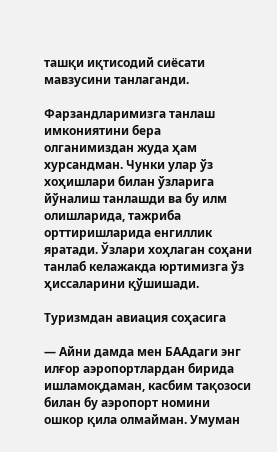ташқи иқтисодий сиёсати мавзусини танлаганди.

Фарзандларимизга танлаш имкониятини бера олганимиздан жуда ҳам хурсандман. Чунки улар ўз хоҳишлари билан ўзларига йўналиш танлашди ва бу илм олишларида, тажриба орттиришларида енгиллик яратади. Ўзлари хоҳлаган соҳани танлаб келажакда юртимизга ўз ҳиссаларини қўшишади.

Туризмдан авиация соҳасига

— Айни дамда мен БААдаги энг илғор аэропортлардан бирида ишламоқдаман, касбим тақозоси билан бу аэропорт номини ошкор қила олмайман. Умуман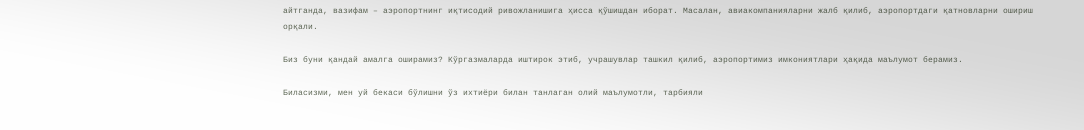айтганда, вазифам – аэропортнинг иқтисодий ривожланишига ҳисса қўшишдан иборат. Масалан, авиакомпанияларни жалб қилиб, аэропортдаги қатновларни ошириш орқали.

Биз буни қандай амалга оширамиз? Кўргазмаларда иштирок этиб, учрашувлар ташкил қилиб, аэропортимиз имкониятлари ҳақида маълумот берамиз.

Биласизми, мен уй бекаси бўлишни ўз ихтиёри билан танлаган олий маълумотли, тарбияли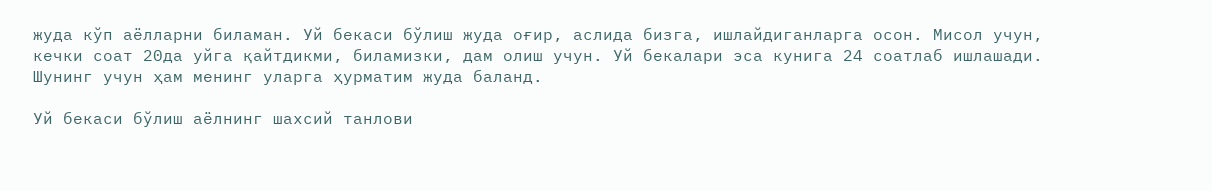жуда кўп аёлларни биламан. Уй бекаси бўлиш жуда оғир, аслида бизга, ишлайдиганларга осон. Мисол учун, кечки соат 20да уйга қайтдикми, биламизки, дам олиш учун. Уй бекалари эса кунига 24 соатлаб ишлашади. Шунинг учун ҳам менинг уларга ҳурматим жуда баланд.

Уй бекаси бўлиш аёлнинг шахсий танлови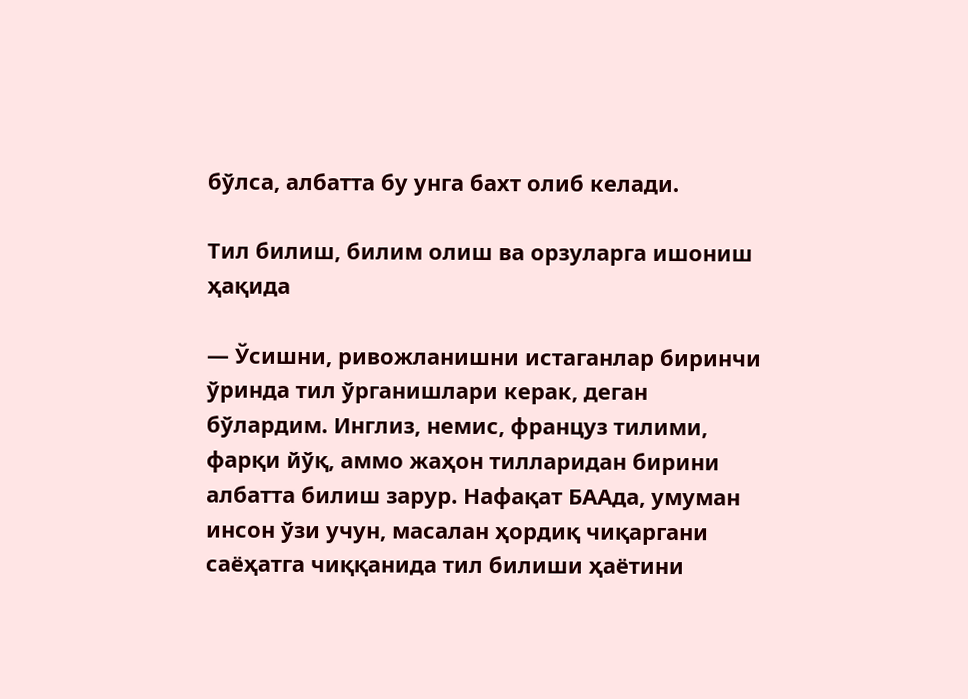бўлса, албатта бу унга бахт олиб келади.

Тил билиш, билим олиш ва орзуларга ишониш ҳақида

— Ўсишни, ривожланишни истаганлар биринчи ўринда тил ўрганишлари керак, деган бўлардим. Инглиз, немис, француз тилими, фарқи йўқ, аммо жаҳон тилларидан бирини албатта билиш зарур. Нафақат БААда, умуман инсон ўзи учун, масалан ҳордиқ чиқаргани саёҳатга чиққанида тил билиши ҳаётини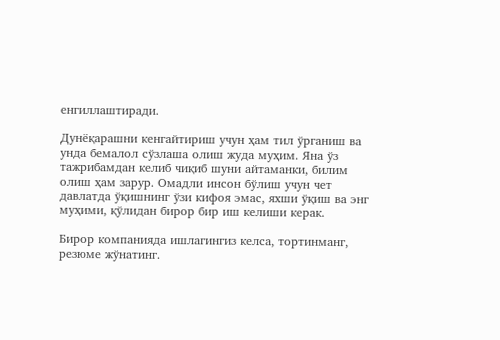енгиллаштиради.

Дунёқарашни кенгайтириш учун ҳам тил ўрганиш ва унда бемалол сўзлаша олиш жуда муҳим. Яна ўз тажрибамдан келиб чиқиб шуни айтаманки, билим олиш ҳам зарур. Омадли инсон бўлиш учун чет давлатда ўқишнинг ўзи кифоя эмас, яхши ўқиш ва энг муҳими, қўлидан бирор бир иш келиши керак.

Бирор компанияда ишлагингиз келса, тортинманг, резюме жўнатинг.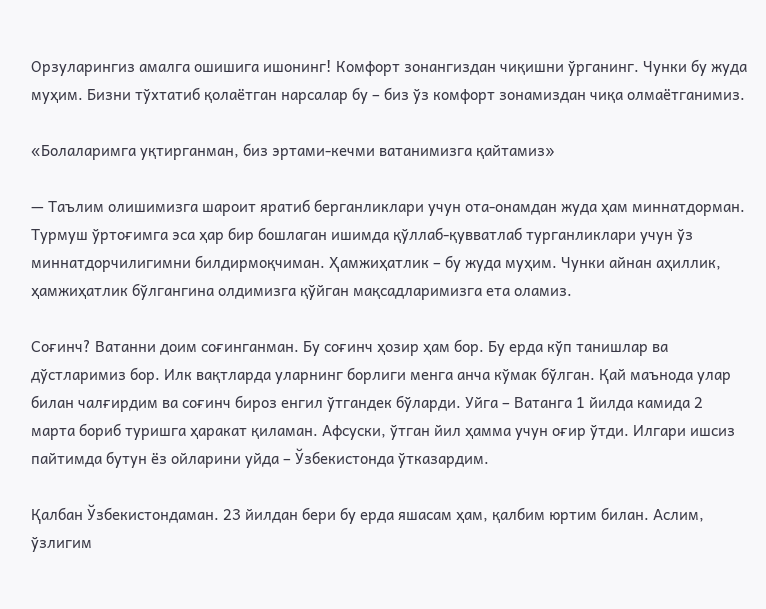Орзуларингиз амалга ошишига ишонинг! Комфорт зонангиздан чиқишни ўрганинг. Чунки бу жуда муҳим. Бизни тўхтатиб қолаётган нарсалар бу – биз ўз комфорт зонамиздан чиқа олмаётганимиз.

«Болаларимга уқтирганман, биз эртами-кечми ватанимизга қайтамиз»

— Таълим олишимизга шароит яратиб берганликлари учун ота-онамдан жуда ҳам миннатдорман. Турмуш ўртоғимга эса ҳар бир бошлаган ишимда қўллаб-қувватлаб турганликлари учун ўз миннатдорчилигимни билдирмоқчиман. Ҳамжиҳатлик – бу жуда муҳим. Чунки айнан аҳиллик, ҳамжиҳатлик бўлгангина олдимизга қўйган мақсадларимизга ета оламиз.

Соғинч? Ватанни доим соғинганман. Бу соғинч ҳозир ҳам бор. Бу ерда кўп танишлар ва дўстларимиз бор. Илк вақтларда уларнинг борлиги менга анча кўмак бўлган. Қай маънода улар билан чалғирдим ва соғинч бироз енгил ўтгандек бўларди. Уйга – Ватанга 1 йилда камида 2 марта бориб туришга ҳаракат қиламан. Афсуски, ўтган йил ҳамма учун оғир ўтди. Илгари ишсиз пайтимда бутун ёз ойларини уйда – Ўзбекистонда ўтказардим.

Қалбан Ўзбекистондаман. 23 йилдан бери бу ерда яшасам ҳам, қалбим юртим билан. Аслим, ўзлигим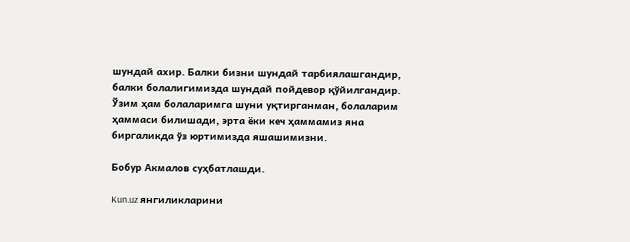шундай ахир. Балки бизни шундай тарбиялашгандир, балки болалигимизда шундай пойдевор қўйилгандир. Ўзим ҳам болаларимга шуни уқтирганман, болаларим ҳаммаси билишади, эрта ёки кеч ҳаммамиз яна биргаликда ўз юртимизда яшашимизни.

Бобур Акмалов суҳбатлашди.

Kun.uz янгиликларини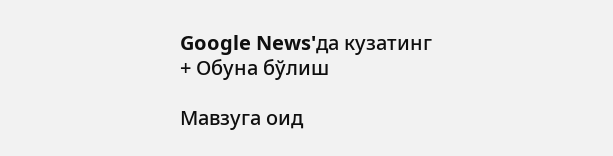Google News'да кузатинг
+ Обуна бўлиш

Мавзуга оид